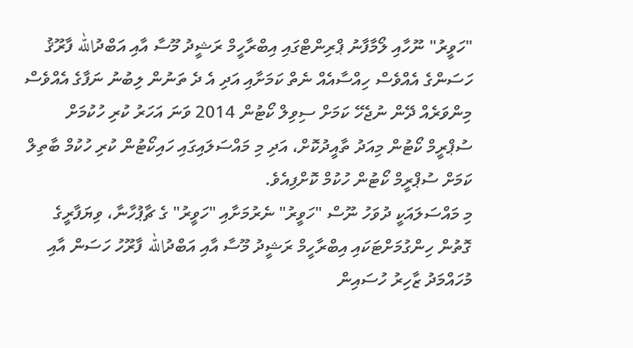"ހަވީރު" ނޫހާއި ލޯމާފާނު ޕްރިންޓްގައި އިބްރާހީމް ރަޝީދު މޫސާ އާއި އަބްދުالله ފާރޫޤު ހަސަންގެ އެއްވެސް ހިއްސާއެއް ނެތް ކަމަށާއި އަދި އެ ދެ ތަނުން ލިބުނު ނަފާގެ އެއްވެސް މިންވަރެއް ދޭން ނުޖެހޭ ކަމަށް ސިވިލް ކޯޓުން 2014 ވަނަ އަހަރު ކުރި ހުކުމަށް ސުޕްރީމް ކޯޓުން މިއަދު ތާއީދުކޮށް، އަދި މި މައްސަލައިގައި ހައިކޯޓުން ކުރި ހުކުމް ބާތިލް ކަމަށް ސުޕްރީމް ކޯޓުން ހުކުމް ކޮށްފިއެވެ.
މި މައްސަލައަކީ ދުވަހު ނޫސް "ހަވީރު" ނެރުމަށާއި "ހަވީރު" ގެ ޗާޕުހާނާ، ވިޔަފާރީގެ ގޮތުން ހިންގުމަށްޓަކައި އިބްރާހީމް ރަޝީދު މޫސާ އާއި އަބްދުالله ފާރޫހު ހަސަން އާއި މުހައްމަދު ޒާހިރު ހުސައިން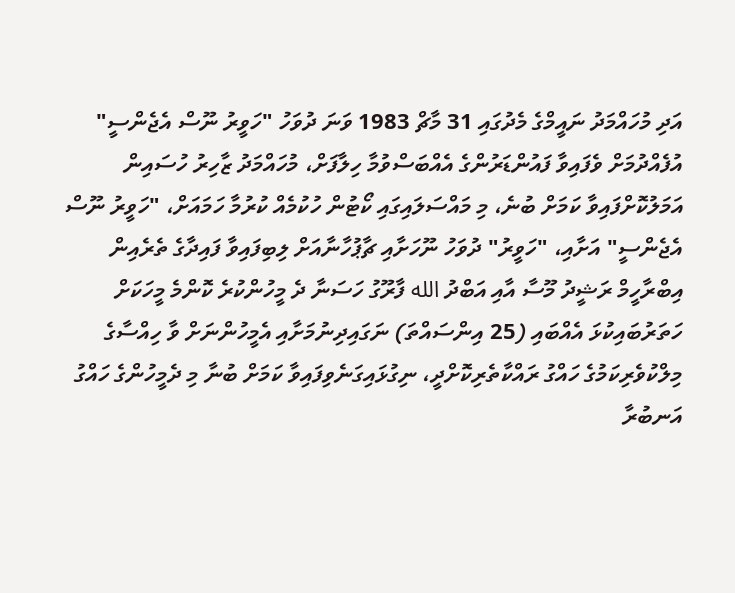އަދި މުހައްމަދު ނައީމްގެ މެދުގައި 31 މާޗް 1983 ވަނަ ދުވަހު "ހަވީރު ނޫސް އެޖެންސީ" އުފެއްދުމަށް ވެފައިވާ ފައުންޑަރުންގެ އެއްބަސްވުމާ ހިލާފަށް، މުހައްމަދު ޒާހިރު ހުސައިން އަމަލުކޮށްފައިވާ ކަމަށް ބުނެ، މި މައްސަލައިގައި ކޯޓުން ހުކުމެއް ކުރުމާ ހަމައަށް، "ހަވީރު ނޫސް އެޖެންސީ" އަށާއި، "ހަވީރު" ދުވަހު ނޫހަށާއި ޗާޕުހާނާއަށް ލިބިފައިވާ ފައިދާގެ ތެރެއިން އިބްރާހީމް ރަޝީދު މޫސާ އާއި އަބްދު الله ފާރޫގު ހަސަނާ ދެ މީހުންކުރެ ކޮންމެ މީހަކަށް ހަތަރުބައިކުޅަ އެއްބައި (25 އިންސައްތަ) ނަގައިދިނުމަށާއި އެމީހުންނަށް ވާ ހިއްސާގެ މިލްކުވެރިކަމުގެ ހައްގު ރައްކާތެރިކޮށްދީ، ނިގުޅައިގަނެވިފައިވާ ކަމަށް ބުނާ މި ދެމީހުންގެ ހައްގު އަނބުރާ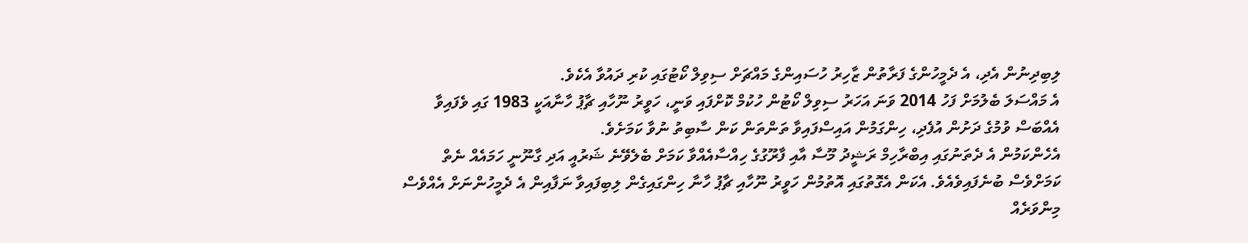ލިބިދިނުން އެދި، އެ ދެމީހުންގެ ފަރާތުން ޒާހިރު ހުސައިންގެ މައްޗަށް ސިވިލް ކޯޓުގައި ކުރި ދައުވާ އެކެވެ.
އެ މައްސަލަ ބެލުމަށް ފަހު 2014 ވަނަ އަހަރު ސިވިލް ކޯޓުން ހުކުމް ކޮށްފައި ވަނީ، ހަވީރު ނޫހާއި ޗާޕު ހާނާއަކީ 1983 ގައި ވެފައިވާ އެއްބަސް ވުމުގެ ދަށުން އުފެދި، ހިންގަމުން އައިސްފައިވާ ތަންތަން ކަން ސާބިތު ނުވާ ކަމަށެވެ.
އެހެންކަމުން އެ ދެތަނުގައި އިބްރާހިމް ރަޝީދު މޫސާ އާއި ފާރޫގުގެ ހިއްސާއެއްވާ ކަމަށް ބެލެވޭނެ ޝަރުއީ އަދި ގާނޫނީ ހަމައެއް ނެތް ކަމަށްވެސް ބުނެފައިވެއެވެ. އެކަން އެގޮތުގައި އޮތުމުން ހަވީރު ނޫހާއި ޗާޕު ހާނާ ހިންގައިގެން ލިބިފައިވާ ނަފާއިން އެ ދެމީހުންނަށް އެއްވެސް މިންވަރެއް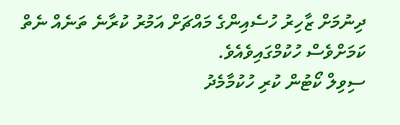ދިނުމަށް ޒާހިރު ހުސެއިންގެ މައްޗަށް އަމުރު ކުރާނެ ތަނެއް ނެތް ކަމަށްވެސް ހުކުމްގައިވެއެވެ.
ސިވިލް ކޯޓުން ކުރި ހުކުމާމެދު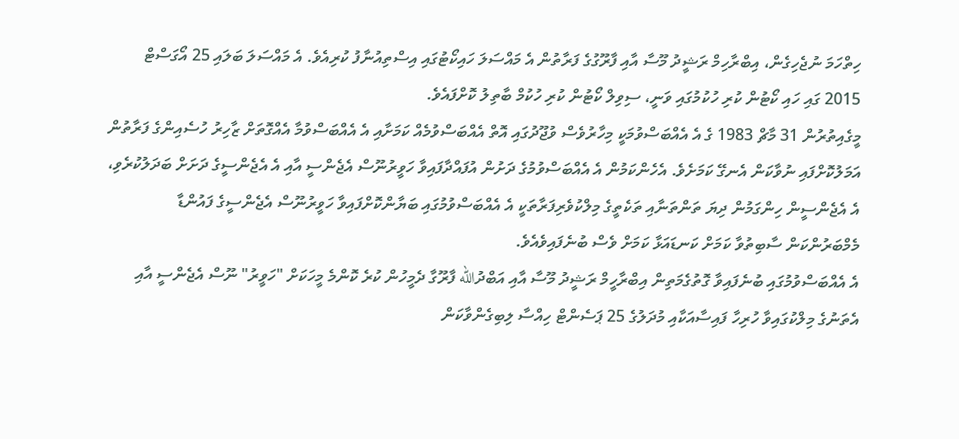ހިތްހަމަ ނުޖެހިގެން، އިބްރާހިމް ރަޝީދު މޫސާ އާއި ފާރޫގުގެ ފަރާތުން އެ މައްސަލަ ހައިކޯޓުގައި އިސްތިއުނާފު ކުރިއެވެ. އެ މައްސަލަ ބަލައި 25 އޯގަސްޓް 2015 ގައި ހައި ކޯޓުން ކުރި ހުކުމުގައި ވަނީ، ސިވިލް ކޯޓުން ކުރި ހުކުމް ބާތިލު ކޮށްފައެވެ.
މީގެއިތުރުން 31 މާޗް 1983 ގެ އެ އެއްބަސްވުމަކީ މިހާރުވެސް ވުޖޫދުގައި އޮތް އެއްބަސްވުމެއް ކަމަށާއި އެ އެއްބަސްވުމާ އެއްގޮތަށް ޒާހިރު ހުސެއިންގެ ފަރާތުން އަމަލުކޮށްފައި ނުވާކަން އެނގޭ ކަމަށެވެ. އެހެންކަމުން އެ އެއްބަސްވުމުގެ ދަށުން އުފައްދާފައިވާ ހަވީރުނޫސް އެޖެންސީ އާއި އެ އެޖެންސީގެ ދަށަށް ބަދަލުކުރެވި، އެ އެޖެންސީން ހިންގަމުން ދިޔަ ތަންތަނާއި ތަކެތީގެ މިލްކުވެރިފަރާތަކީ އެ އެއްބަސްވުމުގައި ބަޔާންކޮށްފައިވާ ހަވީރުނޫސް އެޖެންސީގެ ފައުންޑާ މެމްބަރުންކަން ސާބިތުވާ ކަމަށް ކަނޑައަޅާ ކަމަށް ވެސް ބުނެފައިވެއެވެ.
އެ އެއްބަސްވުމުގައި ބުނެފައިވާ ގޮތުގެމަތިން އިބްރާހީމް ރަޝީދު މޫސާ އާއި އަބްދުالله ފާރޫގާ ދެމީހުން ކުރެ ކޮންމެ މީހަކަށް "ހަވީރު" ނޫސް އެޖެންސީ އާއި އެތަނުގެ މިލްކުގައިވާ ހުރިހާ ފައިސާއަކާއި މުދަލުގެ 25 ޕަސެންޓް ހިއްސާ ލިބިގެންވާކަން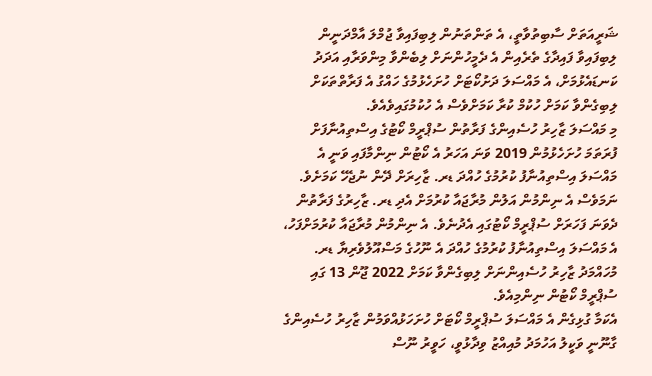ޝަރީއަތަށް ސާބިތުވާތީ، އެ ތަންތަނުން ލިބިފައިވާ ޖުމްލަ އާމްދަނީން ލިބިފައިވާ ފައިދާގެ ތެރެއިން އެ ދެމީހުންނަށް ލިބެންވާ މިންވަރާއި އަދަދު ކަނޑައެޅުމަށް، އެ މައްސަލަ ދަށުކޯޓަށް ހުށަހެޅުމުގެ ހައްގު އެ ފަރާތްތަކަށް ލިބިގެންވާ ކަމަށް ހުކުމް ކުރާ ކަމަށްވެސް އެ ހުކުމުގައިވެއެވެ.
މި މައްސަލަ ޒާހިރު ހުސެއިންގެ ފަރާތުން ސުޕްރީމް ކޯޓުގެ އިސްތިއުނާފަށް ފުރަތަމަ ހުށަހެޅުމުން 2019 ވަނަ އަހަރު އެ ކޯޓުން ނިންމާފައި ވަނީ އެ މައްސަލަ އިސްތިއުނާފު ކުރުމުގެ ހުއްދަ ޑރ. ޒާހިރަށް ދޭން ނުޖެހޭ ކަމަށެވެ.
ނަމަވެސް އެ ނިންމުން އަލުން މުރާޖައާ ކުރުމަށް އެދި ޑރ. ޒާހިރުގެ ފަރާތުން ދެވަނަ ފަހަރަށް ސުޕްރީމް ކޯޓުގައި އެދުނެވެ. އެ ނިންމުން މުރާޖައާ ކުރުމަށްފަހު، އެ މައްސަލަ އިސްތިއުނާފު ކުރުމުގެ ހުއްދަ އެ ނޫހުގެ މަސްއޫލުވެރިޔާ ޑރ. މުހައްމަދު ޒާހިރު ހުސެއިންނަށް ލިބިގެންވާ ކަމަށް 2022 ޖޫން 13 ގައި ސުޕްރީމް ކޯޓުން ނިންމިއެވެ.
އެކަމާ ގުޅިގެން އެ މައްސަލަ ސުޕްރީމް ކޯޓަށް ހުށަހަޅުއްވަމުން ޒާހިރު ހުސެއިންގެ ގާނޫނީ ވަކީލު އަހުމަދު މުއިއްޒު ވިދާޅުވީ، ހަވީރު ނޫސް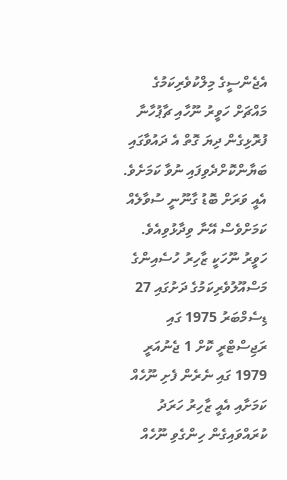އެޖެންސީގެ މިލްކުވެރިކަމުގެ މައްޗަށް ހަވީރު ނޫހާއި ޗާޕުހާނާ ފުރޮޅިގެން ދިޔަ ގޮތް އެ ދައުވާގައި ބަޔާންކޮށްދެވިފައި ނުވާ ކަމަށެވެ. އެއީ ވަރަށް ބޮޑު ގާނޫނީ ސުވާލެއް ކަމަށްވެސް އޭނާ ވިދާޅުވިއެވެ.
ހަވީރު ނޫހަކީ ޒާހިރު ހުސެއިންގެ މަސްއޫލުވެރިކަމުގެ ދަށުގައި 27 ޑިސެމްބަރު 1975 ގައި ރަޖިސްޓްރީ ކޮށް 1 ޖެނުއަރީ 1979 ގައި ނެރެން ފެށި ނޫހެއް ކަމަށާއި އެއީ ޒާހިރު ހަރަދު ކުރައްވައިގެން ހިންގެވި ނޫހެއް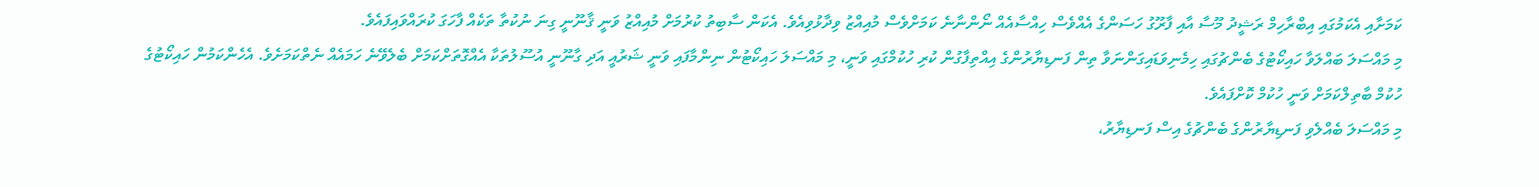ކަމަށާއި އެކަމުގައި އިބްރާހިމް ރަޝީދު މޫސާ އާއި ފާރޫގު ހަސަންގެ އެއްވެސް ހިއްސާއެއް ނޯންނާނެ ކަމަށްވެސް މުއިއްޒު ވިދާޅުވިއެވެ. އެކަން ސާބިތު ކުރުމަށް މުއިއްޒު ވަނީ ޤާނޫނީ ގިނަ ނުކުތާ ތަކެއް ފާހަގަ ކުރައްވައިފައެވެ.
މި މައްސަލަ ބައްލަވާ ހައިކޯޓުގެ ބެންޗުގައި ހިމެނިވަޑައިގަންނަވާ ތިން ފަނޑިޔާރުންގެ އިއްތިފާގުން ކުރި ހުކުމްގައި ވަނީ، މި މައްސަލަ ހައިކޯޓުން ނިންމާފައި ވަނީ ޝަރުއީ އަދި ގާނޫނީ އުސޫލުތަކާ އެއްގޮތަށްކަމަށް ބެލެވޭނެ ހަމައެއް ނެތްކަމަށެވެ. އެހެންކަމުން ހައިކޯޓުގެ ހުކުމް ބާތިލްކަމަށް ވަނީ ހުކުމް ކޮށްފައެވެ.
މި މައްސަލަ ބެއްލެވި ފަނޑިޔާރުންގެ ބެންޗުގެ އިސް ފަނޑިޔާރު،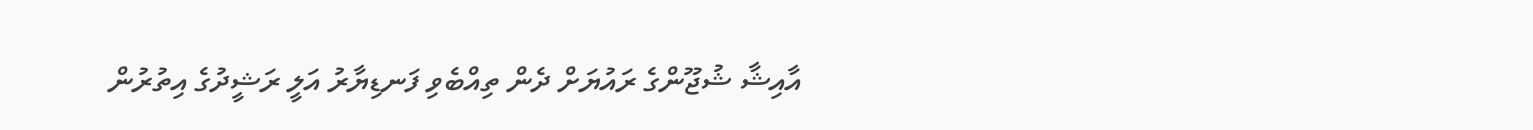އާއިޝާ ޝުޖޫންގެ ރައުޔަށް ދެން ތިއްބެވި ފަނޑިޔާރު އަލީ ރަޝީދުގެ އިތުރުން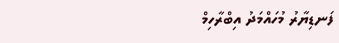ފަނޑިޔާރު މުހައްމަދު އިބްރާހިމް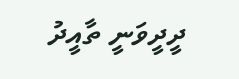ދީދީވަނީ ތާއީދު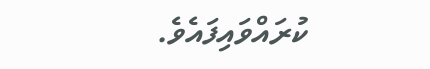ކުރައްވައިފައެވެ.